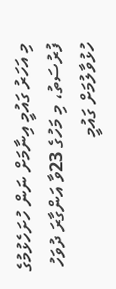މި އަހަރު ގައުމީ އިނާމަށް ނަން ހުށަހެޅުމުގެ ފުރުސަތު، މި މަހުގެ 23ވާ އަންގާރަ ދުވަހު ހުޅުވާލުމަށް ގައުމީ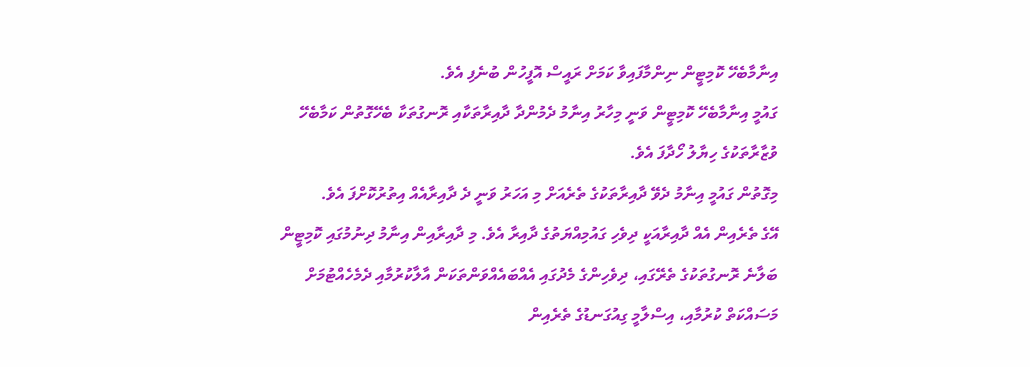އިނާމާބެހޭ ކޮމިޓީން ނިންމާފައިވާ ކަމަށް ރައީސް އޮފީހުން ބުނެފި އެވެ.
ގައުމީ އިނާމާބެހޭ ކޮމިޓީން ވަނީ މިހާރު އިނާމު ދެމުންދާ ދާއިރާތަކާއި ރޮނގުތަކާ ބެހޭގޮތުން ކަމާބެހޭ ވުޒާރާތަކުގެ ހިޔާލު ހޯދާފަ އެވެ.
މިގޮތުން ގައުމީ އިނާމު ދެވޭ ދާއިރާތަކުގެ ތެރެއަށް މި އަހަރު ވަނީ ދެ ދާއިރާއެއް އިތުރުކޮށްފަ އެވެ.
އޭގެ ތެރެއިން އެއް ދާއިރާއަކީ ދިވެހި ގައުމިއްޔަތުގެ ދާއިރާ އެވެ. މި ދާއިރާއިން އިނާމު ދިނުމުގައި ކޮމިޓީން ބަލާނެ ރޮނގުތަކުގެ ތެރޭގައި، ދިވެހިންގެ މެދުގައި އެއްބައެއްވަންތަކަން އާލާކުރުމާއި ދެމެހެއްޓުމަށް މަސައްކަތް ކުރުމާއި، އިސްލާމީ ގިއުގަނޑުގެ ތެރެއިން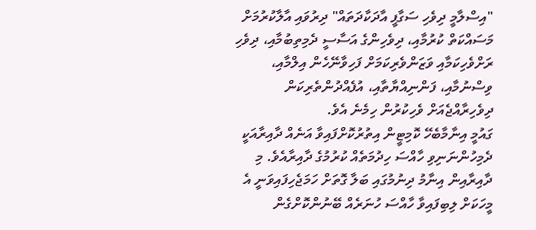"އިސްލާމީ ދިވެހި ސަގާފީ އާދަކާދަތައް" ދިރުވައި އާލާކުރުމަށް މަސައްކަތް ކުރުމާއި، ދިވެހިންގެ އަސާސީ ދެމިތިބުމާއި، ދިވެހި ރަށްވެހިކަމާއި ވަޒަންވެރިކަމަށް ފަހިވާނޭހެން އިލްމާއި، ވިސްނުމާއި، ފަންނިއްޔާތާއި، އުފެއްދުންތެރިކަން ދިވެހިރާއްޖެއަށް ވެހިކުރުން ހިމެނެ އެވެ.
ގައުމީ އިނާމާބެހޭ ކޮމިޓީން އިތުރުކޮށްފައިވާ އަނެއް ދާއިރާއަކީ ދެމިހުންނަނިވި ހާއްސަ ހިދުމަތެއް ކުރުމުގެ ދާއިރާއެވެ. މި ދާއިރާއިން އިނާމު ދިނުމުގައި ބަލާ ގޮތަށް ހަމަޖެހިފައިވަނީ އެ މީހަކަށް ލިބިފައިވާ ހާއްސަ ހުނަރެއް ބޭނުންކޮށްގެން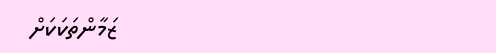ޒަމާންތަކަކަށް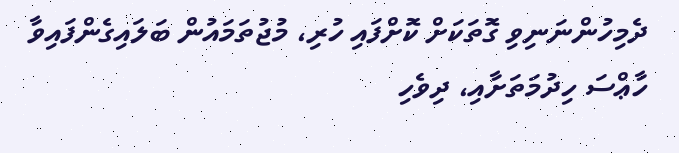ދެމިހުންނަނިވި ގޮތަކަށް ކޮށްފައި ހުރި، މުޖުތަމައުން ބަލައިގެންފައިވާ ހާޢްސަ ހިދުމަތަށާއި، ދިވެހި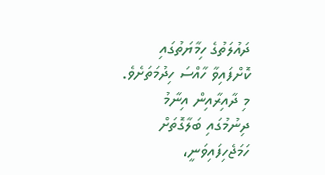ދައުލަތުގެ ހިމާޔަތުގައި ކޮށްފައިވާ ހާއްސަ ހިދުމަތަށެވެ. މި ދާއިރާއިން އިނާމު ދިނުމުގައި ބަލާގޮތަށް ހަމަޖެހިފައިވަނީ،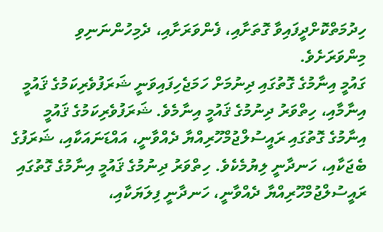ހިދުމަތްކޮށްދީފައިވާ ގޮތަށާއި، ފެންވަރަށާއި، ދެމިހުންނަނިވި މިންވަރަށެވެ.
ގައުމީ އިނާމުގެ ގޮތުގައި ދިނުމަށް ހަމަޖެހިފައިވަނީ ޝަރަފުވެރިކަމުގެ ޤައުމީ އިނާމާއި، ހިތްވަރު ދިނުމުގެ ޤައުމީ އިނާމެވެ. ޝަރަފުވެރިކަމުގެ ޤައުމީ އިނާމުގެ ގޮތުގައި ރައީސުލްޖުމްހޫރިއްޔާ ދެއްވާނީ، އައްޑަނައަކާއި، ޝަރަފުގެ ބެޖަކާއި، ހަނދާނީ ލިޔުމެކެވެ. ހިތްވަރު ދިނުމުގެ ޤައުމީ އިނާމުގެ ގޮތުގައި ރައީސުލްޖުމްހޫރިއްޔާ ދެއްވާނީ، ހަނދާނީ ފިލަޔަކާއި،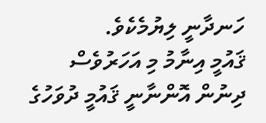ހަނދާނީ ލިޔުމެކެވެ.
ޤައުމީ އިނާމު މި އަހަރުވެސް ދިނުން އޮންނާނީ ޤައުމީ ދުވަހުގެ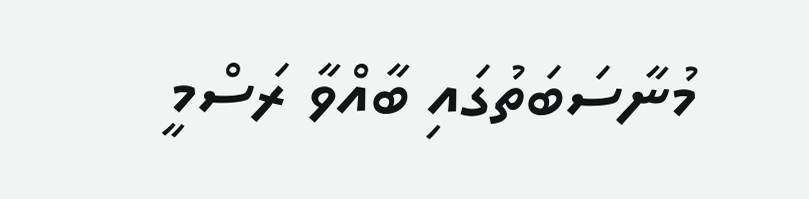މުނާސަބަތުގައި ބާއްވާ ރަސްމީ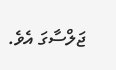ޖަލްސާގަ އެވެ.